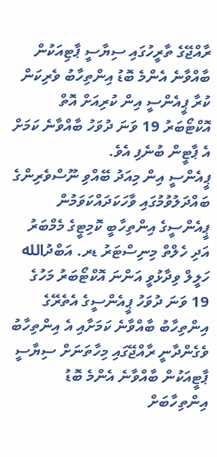ރާއްޖޭގެ ތާރީހުގައި ސިޔާސީ ޕާޓިއަކުން ބާއްވާނެ އެންމެ ބޮޑު އިންތިހާބު ވެރިކަން ކުރާ ޕީއެންސީ އިން ކުރިއަށް އޮތް އޮކްޓޯބަރު 19 ވަނަ ދުވަހު ބާއްވާނެ ކަމަށް އެ ޕާޓީން ބުނެފި އެވެ.
ޕީއެންސީ އިން މިއަދު ބޭއްވި ނޫސްވެރިންގެ ބައްދަލުވުމުގައި ވާހަކަދައްކަވަމުން ޕީއެންސީގެ އިންތިހާބީ ކޮމިޓީގެ މެމްބަރު އަދި ހެލްތް މިނިސްޓަރު ޑރ. އަބްދުالله ހަލީލް ވިދާޅުވީ އަންނަ އޮކްޓޯބަރު މަހުގެ 19 ވަނަ ދުވަހު ޕީއެންސީގެ އެތެރޭގެ އިންތިހާބު ބާއްވާނެ ކަމަށާއި އެ އިންތިހާބު ވެގެންދާނީ ރާއްޖޭގައި މިހާތަނަށް ސިޔާސީ ޕާޓީއަކުން ބާއްވާނެ އެންމެ ބޮޑު އިންތިހާބަށް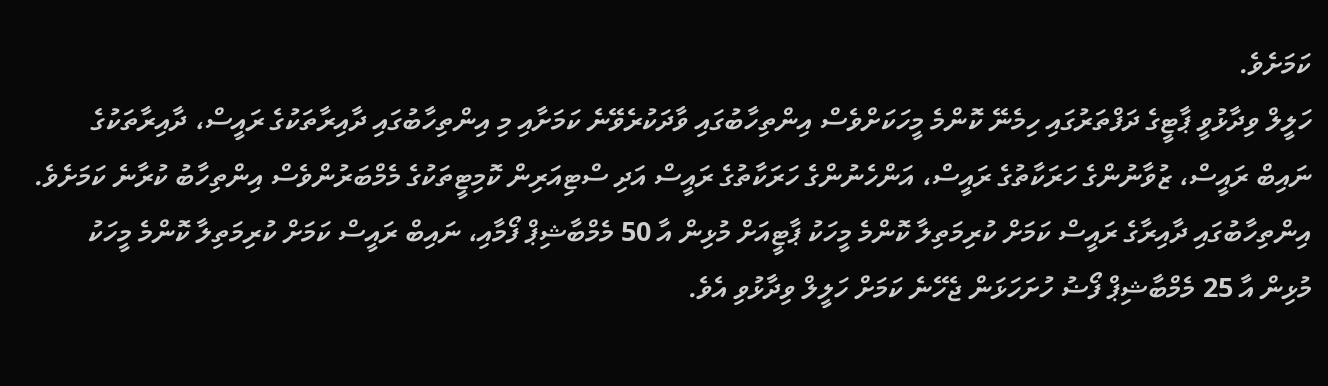ކަމަށެވެ.
ހަލީލް ވިދާޅުވީ ޕާޓީގެ ދަފްތަރުގައި ހިމެނޭ ކޮންމެ މީހަކަށްވެސް އިންތިހާބުގައި ވާދަކުރެވޭނެ ކަމަށާއި މި އިންތިހާބުގައި ދާއިރާތަކުގެ ރައީސް، ދާއިރާތަކުގެ ނައިބް ރައީސް، ޒުވާނުންގެ ހަރަކާތުގެ ރައީސް، އަންހެނުންގެ ހަރަކާތުގެ ރައީސް އަދި ސްޓިއަރިން ކޮމިޓީތަކުގެ މެމްބަރުންވެސް އިންތިހާބު ކުރާނެ ކަމަށެވެ.
އިންތިހާބުގައި ދާއިރާގެ ރައީސް ކަމަށް ކުރިމަތިލާ ކޮންމެ މީހަކު ޕާޓީއަށް މުޅިން އާ 50 މެމްބާޝިޕް ފޯމާއި، ނައިބް ރައީސް ކަމަށް ކުރިމަތިލާ ކޮންމެ މީހަކު މުޅިން އާ 25 މެމްބާޝިޕް ފޯޟު ހުށަހަޅަން ޖެހޭނެ ކަމަށް ހަލީލް ވިދާޅުވި އެވެ.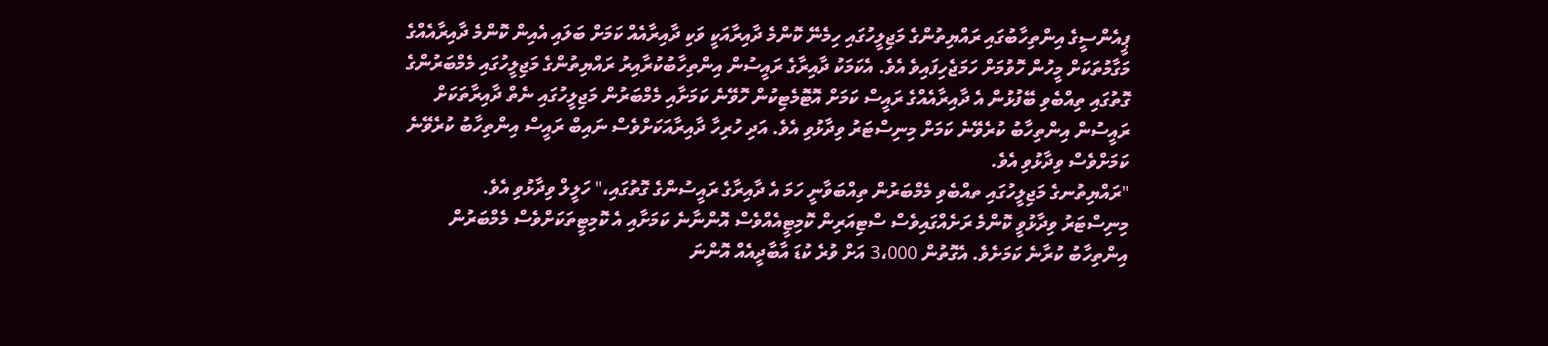ޕީއެންސީގެ އިންތިހާބުގައި ރައްޔިތުންގެ މަޖިލީހުގައި ހިމެނޭ ކޮންމެ ދާއިރާއަކީ ވަކި ދާއިރާއެއް ކަމަށް ބަލައި އެއިން ކޮންމެ ދާއިރާއެއްގެ މަގާމުތަކަށް މީހުން ހޮވުމަށް ހަމަޖެހިފައިވެ އެވެ. އެކަމަކު ދާއިރާގެ ރައީސުން އިންތިހާބުކުރާއިރު ރައްޔިތުންގެ މަޖިލީހުގައި މެމްބަރުންގެ ގޮތުގައި ތިއްބެވި ބޭފުޅުން އެ ދާއިރާއެއްގެ ރައީސް ކަމަށް އޮޓޮމެޓިކުން ހޮވޭނެ ކަމަށާއި މެމްބަރުން މަޖިލީހުގައި ނެތް ދާއިރާތަކަށް ރައީސުން އިންތިހާބު ކުރެވޭނެ ކަމަށް މިނިސްޓަރު ވިދާޅުވި އެވެ. އަދި ހުރިހާ ދާއިރާއަކަށްވެސް ނައިބް ރައީސް އިންތިހާބު ކުރެވޭނެ ކަމަށްވެސް ވިދާޅުވި އެވެ.
"ރައްޔިތުނގެ މަޖިލީހުގައި ތއްބެވި މެމްބަރުން ތިއްބަވާނީ ހަމަ އެ ދާއިރާގެ ރައީސުންގެ ގޮތުގައި،" ހަލީލް ވިދާޅުވި އެވެ.
މިނިސްޓަރު ވިދާޅުވީ ކޮންމެ ރަށެއްގައިވެސް ސްޓިއަރިން ކޮމިޓީއެއްވެސް އޮންނާނެ ކަމަށާއި އެ ކޮމިޓީތަކަށްވެސް މެމްބަރުން އިންތިހާބު ކުރާނެ ކަމަށެވެ. އެގޮތުން 3،000 އަށް ވުރެ ކުޑަ އާބާދީއެއް އޮންނަ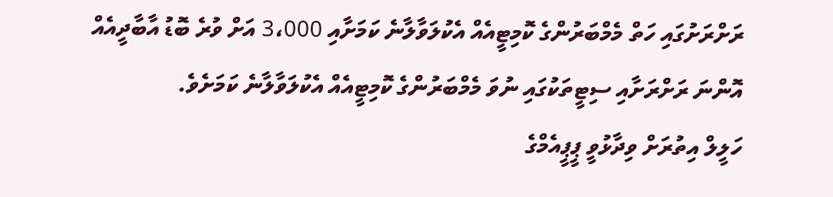ރަށްރަށުގައި ހަތް މެމްބަރުންގެ ކޮމިޓީއެއް އެކުލަވާލާނެ ކަމަށާއި 3،000 އަށް ވުރެ ބޮޑު އާބާދީއެއް އޮންނަ ރަށްރަށާއި ސިޓީތަކުގައި ނުވަ މެމްބަރުންގެ ކޮމިޓީއެއް އެކުލަވާލާނެ ކަމަށެވެ.
ހަލީލް އިތުރަށް ވިދާޅުވީ ޕީޕީއެމްގެ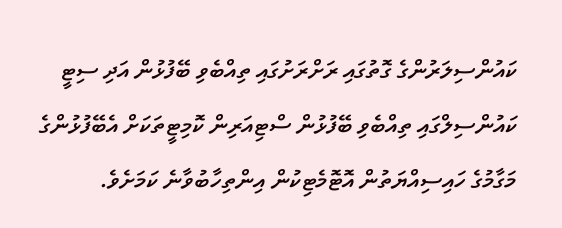ކައުންސިލަރުންގެ ގޮތުގައި ރަށްރަށުގައި ތިއްބެވި ބޭފުޅުން އަދި ސިޓީ ކައުންސިލްގައި ތިއްބެވި ބޭފުޅުން ސްޓިއަރިން ކޮމިޓީތަކަށް އެބޭފުޅުންގެ މަގާމުގެ ހައިސިއްޔަތުން އޮޓޮމެޓިކުން އިންތިހާބުވާނެ ކަމަށެވެ.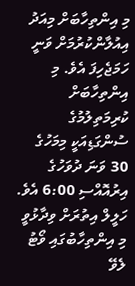މި އިންތިހާބަށް މިއަދު އިއުލާންކުރުމަށް ވަނީ ހަމަޖެހިފަ އެވެ. މި އިންތިހާބަށް ކުރިމަތިލުމުގެ ސުންގަޑިއަކީ މިމަހުގެ 30 ވަނަ ދުވަހުގެ އިރުއޮއްސި 6:00 އެވެ.
ހަލީލް އިތުރަށް ވިދާޅުވީ މި އިންތިހާބުގައި ވޯޓު ލެވޭ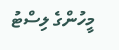މީހުންގެ ލިސްޓު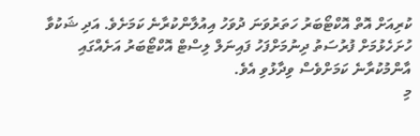ކުރިއަށް އޮތް އޮކްޓޯބަރު ހަތަރުވަނަ ދުވަހު އިއުލާންކުރާނެ ކަމަށެވެ. އަދި ޝަކުވާ ހުށަހެޅުމަށް ފުރުސަތު ދިނުމަށްފަހު ފައިނަލް ލިސްޓް އޮކްޓޯބަރު އަށެއްގައި އާންމުކުރާނެ ކަމަށްވެސް ވިދާޅުވި އެވެ.
މި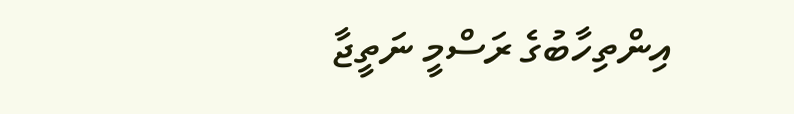އިންތިހާބުގެ ރަސްމީ ނަތީޖާ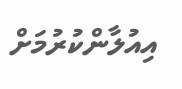އިއުލާންކުރުމަށް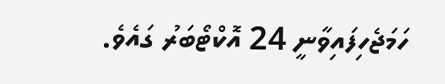ހަމަޖެހިފައިވާނީ 24 އޮކްޓޯބަރު ގައެވެ.